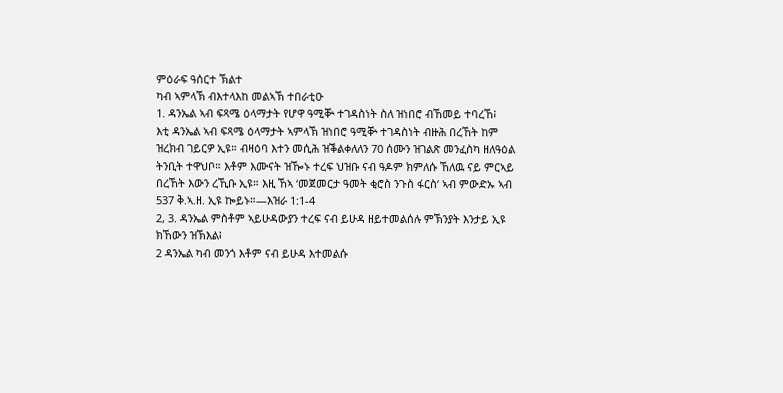ምዕራፍ ዓሰርተ ኽልተ
ካብ ኣምላኽ ብእተላእከ መልኣኽ ተበራቲዑ
1. ዳንኤል ኣብ ፍጻሜ ዕላማታት የሆዋ ዓሚቝ ተገዳስነት ስለ ዝነበሮ ብኸመይ ተባረኸ፧
እቲ ዳንኤል ኣብ ፍጻሜ ዕላማታት ኣምላኽ ዝነበሮ ዓሚቝ ተገዳስነት ብዙሕ በረኸት ከም ዝረክብ ገይርዎ ኢዩ። ብዛዕባ እተን መሲሕ ዝቕልቀለለን 70 ሰሙን ዝገልጽ መንፈስካ ዘለዓዕል ትንቢት ተዋህቦ። እቶም እሙናት ዝዀኑ ተረፍ ህዝቡ ናብ ዓዶም ክምለሱ ኸለዉ ናይ ምርኣይ በረኸት እውን ረኺቡ ኢዩ። እዚ ኸኣ ‘መጀመርታ ዓመት ቂሮስ ንጉስ ፋርስ’ ኣብ ምውድኡ ኣብ 537 ቅ.ኣ.ዘ. ኢዩ ኰይኑ።—እዝራ 1:1-4
2, 3. ዳንኤል ምስቶም ኣይሁዳውያን ተረፍ ናብ ይሁዳ ዘይተመልሰሉ ምኽንያት እንታይ ኢዩ ክኸውን ዝኽእል፧
2 ዳንኤል ካብ መንጎ እቶም ናብ ይሁዳ እተመልሱ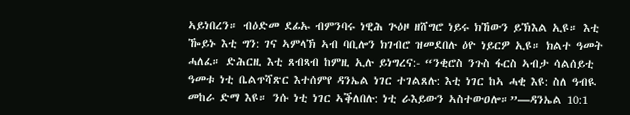ኣይነበረን። ብዕድመ ደፊኡ ብምንባሩ ነዊሕ ጕዕዞ ዘሸግሮ ነይሩ ክኸውን ይኽእል ኢዩ። እቲ ዀይኑ እቲ ግን: ገና ኣምላኽ ኣብ ባቢሎን ክገብሮ ዝመደበሉ ዕዮ ነይርዎ ኢዩ። ክልተ ዓመት ሓለፈ። ድሕርዚ እቲ ጸብጻብ ከምዚ ኢሉ ይነግረና:- “ንቂሮስ ንጉስ ፋርስ ኣብታ ሳልሰይቲ ዓመቱ ነቲ ቤልጥሻጽር እተሰምየ ዳንኤል ነገር ተገልጸሉ: እቲ ነገር ከኣ ሓቂ እዩ: ስለ ዓብዪ መከራ ድማ እዩ። ንሱ ነቲ ነገር ኣቕለበሉ: ነቲ ራእይውን ኣስተውዐሎ።”—ዳንኤል 10:1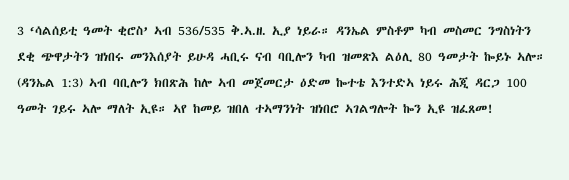3 ‘ሳልሰይቲ ዓመት ቂሮስ’ ኣብ 536/535 ቅ.ኣ.ዘ. ኢያ ነይራ። ዳንኤል ምስቶም ካብ መስመር ንግስነትን ደቂ ጭዋታትን ዝነበሩ መንእሰያት ይሁዳ ሓቢሩ ናብ ባቢሎን ካብ ዝመጽእ ልዕሊ 80 ዓመታት ኰይኑ ኣሎ። (ዳንኤል 1:3) ኣብ ባቢሎን ክበጽሕ ከሎ ኣብ መጀመርታ ዕድመ ኰተቴ እንተድኣ ነይሩ ሕጂ ዳርጋ 100 ዓመት ገይሩ ኣሎ ማለት ኢዩ። ኣየ ከመይ ዝበለ ተኣማንነት ዝነበሮ ኣገልግሎት ኰን ኢዩ ዝፈጸመ!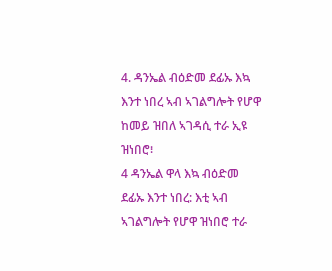4. ዳንኤል ብዕድመ ደፊኡ እኳ እንተ ነበረ ኣብ ኣገልግሎት የሆዋ ከመይ ዝበለ ኣገዳሲ ተራ ኢዩ ዝነበሮ፧
4 ዳንኤል ዋላ እኳ ብዕድመ ደፊኡ እንተ ነበረ: እቲ ኣብ ኣገልግሎት የሆዋ ዝነበሮ ተራ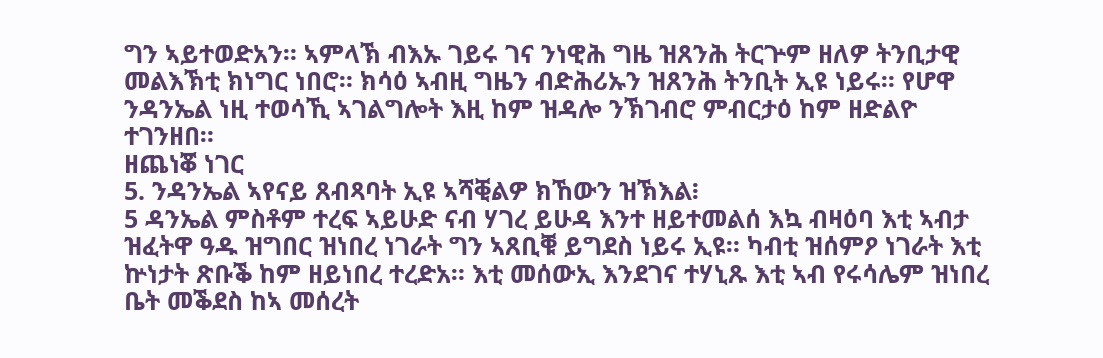ግን ኣይተወድአን። ኣምላኽ ብእኡ ገይሩ ገና ንነዊሕ ግዜ ዝጸንሕ ትርጕም ዘለዎ ትንቢታዊ መልእኽቲ ክነግር ነበሮ። ክሳዕ ኣብዚ ግዜን ብድሕሪኡን ዝጸንሕ ትንቢት ኢዩ ነይሩ። የሆዋ ንዳንኤል ነዚ ተወሳኺ ኣገልግሎት እዚ ከም ዝዳሎ ንኽገብሮ ምብርታዕ ከም ዘድልዮ ተገንዘበ።
ዘጨነቖ ነገር
5. ንዳንኤል ኣየናይ ጸብጻባት ኢዩ ኣሻቒልዎ ክኸውን ዝኽእል፧
5 ዳንኤል ምስቶም ተረፍ ኣይሁድ ናብ ሃገረ ይሁዳ እንተ ዘይተመልሰ እኳ ብዛዕባ እቲ ኣብታ ዝፈትዋ ዓዱ ዝግበር ዝነበረ ነገራት ግን ኣጸቢቑ ይግደስ ነይሩ ኢዩ። ካብቲ ዝሰምዖ ነገራት እቲ ኵነታት ጽቡቕ ከም ዘይነበረ ተረድአ። እቲ መሰውኢ እንደገና ተሃኒጹ እቲ ኣብ የሩሳሌም ዝነበረ ቤት መቕደስ ከኣ መሰረት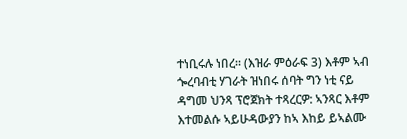ተነቢሩሉ ነበረ። (እዝራ ምዕራፍ 3) እቶም ኣብ ጐረባብቲ ሃገራት ዝነበሩ ሰባት ግን ነቲ ናይ ዳግመ ህንጻ ፕሮጀክት ተጻረርዎ: ኣንጻር እቶም እተመልሱ ኣይሁዳውያን ከኣ እከይ ይኣልሙ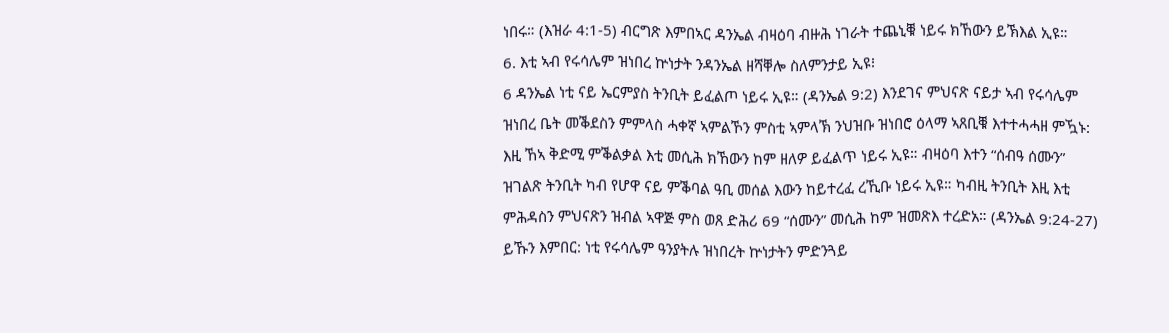ነበሩ። (እዝራ 4:1-5) ብርግጽ እምበኣር ዳንኤል ብዛዕባ ብዙሕ ነገራት ተጨኒቑ ነይሩ ክኸውን ይኽእል ኢዩ።
6. እቲ ኣብ የሩሳሌም ዝነበረ ኵነታት ንዳንኤል ዘሻቐሎ ስለምንታይ ኢዩ፧
6 ዳንኤል ነቲ ናይ ኤርምያስ ትንቢት ይፈልጦ ነይሩ ኢዩ። (ዳንኤል 9:2) እንደገና ምህናጽ ናይታ ኣብ የሩሳሌም ዝነበረ ቤት መቕደስን ምምላስ ሓቀኛ ኣምልኾን ምስቲ ኣምላኽ ንህዝቡ ዝነበሮ ዕላማ ኣጸቢቑ እተተሓሓዘ ምዃኑ: እዚ ኸኣ ቅድሚ ምቕልቃል እቲ መሲሕ ክኸውን ከም ዘለዎ ይፈልጥ ነይሩ ኢዩ። ብዛዕባ እተን “ሰብዓ ሰሙን” ዝገልጽ ትንቢት ካብ የሆዋ ናይ ምቕባል ዓቢ መሰል እውን ከይተረፈ ረኺቡ ነይሩ ኢዩ። ካብዚ ትንቢት እዚ እቲ ምሕዳስን ምህናጽን ዝብል ኣዋጅ ምስ ወጸ ድሕሪ 69 “ሰሙን” መሲሕ ከም ዝመጽእ ተረድአ። (ዳንኤል 9:24-27) ይኹን እምበር: ነቲ የሩሳሌም ዓንያትሉ ዝነበረት ኵነታትን ምድንጓይ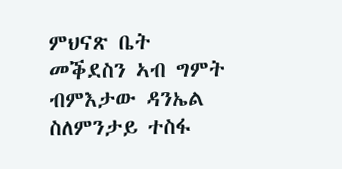ምህናጽ ቤት መቕደስን ኣብ ግምት ብምእታው ዳንኤል ስለምንታይ ተስፋ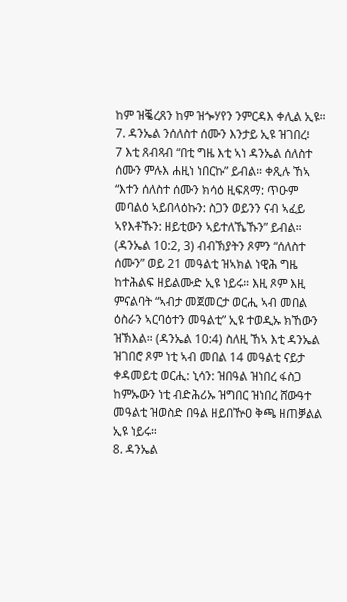ከም ዝቘረጸን ከም ዝጐሃየን ንምርዳእ ቀሊል ኢዩ።
7. ዳንኤል ንሰለስተ ሰሙን እንታይ ኢዩ ዝገበረ፧
7 እቲ ጸብጻብ “በቲ ግዜ እቲ ኣነ ዳንኤል ሰለስተ ሰሙን ምሉእ ሐዚነ ነበርኩ” ይብል። ቀጺሉ ኸኣ “እተን ሰለስተ ሰሙን ክሳዕ ዚፍጸማ: ጥዑም መባልዕ ኣይበላዕኩን: ስጋን ወይንን ናብ ኣፈይ ኣየእቶኹን: ዘይቲውን ኣይተለኼኹን” ይብል። (ዳንኤል 10:2, 3) ብብኽያትን ጾምን “ሰለስተ ሰሙን” ወይ 21 መዓልቲ ዝኣክል ነዊሕ ግዜ ከተሕልፍ ዘይልሙድ ኢዩ ነይሩ። እዚ ጾም እዚ ምናልባት “ኣብታ መጀመርታ ወርሒ ኣብ መበል ዕስራን ኣርባዕተን መዓልቲ” ኢዩ ተወዲኡ ክኸውን ዝኽእል። (ዳንኤል 10:4) ስለዚ ኸኣ እቲ ዳንኤል ዝገበሮ ጾም ነቲ ኣብ መበል 14 መዓልቲ ናይታ ቀዳመይቲ ወርሒ: ኒሳን: ዝበዓል ዝነበረ ፋስጋ ከምኡውን ነቲ ብድሕሪኡ ዝግበር ዝነበረ ሸውዓተ መዓልቲ ዝወስድ በዓል ዘይበዅዐ ቅጫ ዘጠቓልል ኢዩ ነይሩ።
8. ዳንኤል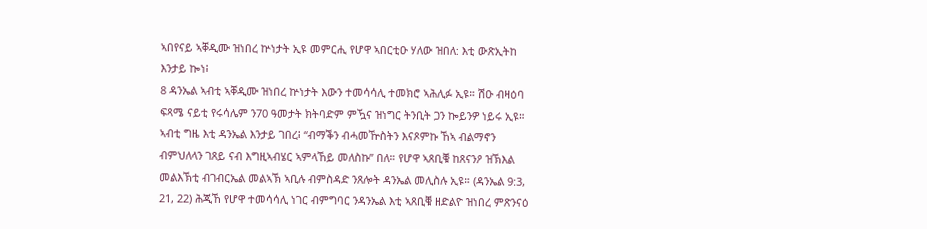ኣበየናይ ኣቐዲሙ ዝነበረ ኵነታት ኢዩ መምርሒ የሆዋ ኣበርቲዑ ሃለው ዝበለ: እቲ ውጽኢትከ እንታይ ኰነ፧
8 ዳንኤል ኣብቲ ኣቐዲሙ ዝነበረ ኵነታት እውን ተመሳሳሊ ተመክሮ ኣሕሊፉ ኢዩ። ሽዑ ብዛዕባ ፍጻሜ ናይቲ የሩሳሌም ን70 ዓመታት ክትባድም ምዃና ዝነግር ትንቢት ጋን ኰይንዎ ነይሩ ኢዩ። ኣብቲ ግዜ እቲ ዳንኤል እንታይ ገበረ፧ “ብማቕን ብሓመዅስትን እናጾምኩ ኸኣ ብልማኖን ብምህለላን ገጸይ ናብ እግዚኣብሄር ኣምላኸይ መለስኩ” በለ። የሆዋ ኣጸቢቑ ከጸናንዖ ዝኽእል መልእኽቲ ብገብርኤል መልኣኽ ኣቢሉ ብምስዳድ ንጸሎት ዳንኤል መሊስሉ ኢዩ። (ዳንኤል 9:3, 21, 22) ሕጂኸ የሆዋ ተመሳሳሊ ነገር ብምግባር ንዳንኤል እቲ ኣጸቢቑ ዘድልዮ ዝነበረ ምጽንናዕ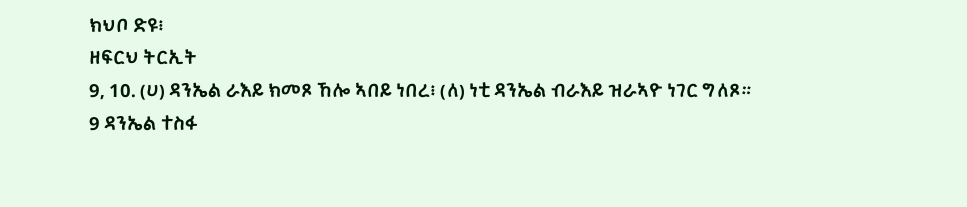ክህቦ ድዩ፧
ዘፍርህ ትርኢት
9, 10. (ሀ) ዳንኤል ራእይ ክመጾ ኸሎ ኣበይ ነበረ፧ (ለ) ነቲ ዳንኤል ብራእይ ዝራኣዮ ነገር ግለጾ።
9 ዳንኤል ተስፋ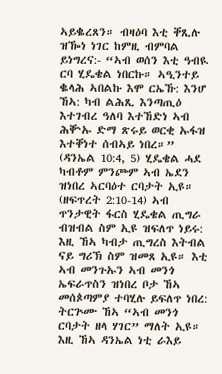ኣይቈረጸን። ብዛዕባ እቲ ቐጺሉ ዝዀነ ነገር ከምዚ ብምባል ይነግረና:- “ኣብ ወሰን እቲ ዓብዪ ርባ ሂዴቄል ነበርኩ። ኣዒንተይ ቈላሕ ኣበልኩ እሞ ርኤኹ: እንሆ ኸኣ: ካብ ልሕጺ እንጣጢዕ እተገብረ ዓለባ እተኸድነ ኣብ ሕቝኡ ድማ ጽሩይ ወርቂ ኡፋዝ እተቐነተ ሰብኣይ ነበረ።” (ዳንኤል 10:4, 5) ሂዴቄል ሓደ ካብቶም ምንጮም ኣብ ኤደን ዝነበረ ኣርባዕተ ርባታት ኢዩ። (ዘፍጥረት 2:10-14) ኣብ ጥንታዊት ፋርስ ሂዴቄል ጢግራ ብዝብል ስም ኢዩ ዝፍለጥ ነይሩ: እዚ ኸኣ ካብታ ጢግረስ እትብል ናይ ግሪኽ ስም ዝመጸ ኢዩ። እቲ ኣብ መንጉኡን ኣብ መንጎ ኤፍራጥስን ዝነበረ ቦታ ኸኣ መሰጶጣምያ ተባሂሉ ይፍለጥ ነበረ: ትርጕሙ ኸኣ “ኣብ መንጎ ርባታት ዘላ ሃገር” ማለት ኢዩ። እዚ ኸኣ ዳንኤል ነቲ ራእይ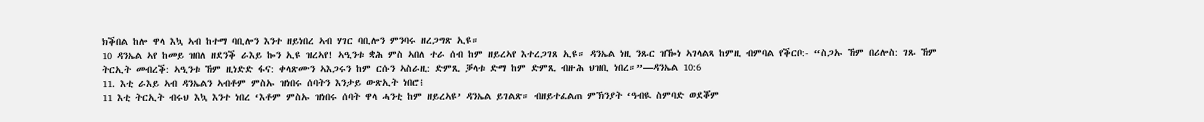ክቕበል ከሎ ዋላ እኳ ኣብ ከተማ ባቢሎን እንተ ዘይነበረ ኣብ ሃገር ባቢሎን ምንባሩ ዘረጋግጽ ኢዩ።
10 ዳንኤል ኣየ ከመይ ዝበለ ዘደንቕ ራእይ ኰን ኢዩ ዝረኣየ! ኣዒንቱ ቋሕ ምስ ኣበለ ተራ ሰብ ከም ዘይረኣየ እተረጋገጸ ኢዩ። ዳንኤል ነዚ ንጹር ዝዀነ ኣገላልጻ ከምዚ ብምባል የቕርቦ:- “ስጋኡ ኸም በሪሎስ: ገጹ ኸም ትርኢት መብረቕ: ኣዒንቱ ኸም ዚነድድ ፋና: ቀላጽሙን ኣእጋሩን ከም ርሱን ኣስራዚ: ድምጺ ቓላቱ ድማ ከም ድምጺ ብዙሕ ህዝቢ ነበረ።”—ዳንኤል 10:6
11. እቲ ራእይ ኣብ ዳንኤልን ኣብቶም ምስኡ ዝነበሩ ሰባትን እንታይ ውጽኢት ነበሮ፧
11 እቲ ትርኢት ብሩህ እኳ እንተ ነበረ ‘እቶም ምስኡ ዝነበሩ ሰባት ዋላ ሓንቲ ከም ዘይረኣዩ’ ዳንኤል ይገልጽ። ብዘይተፈልጠ ምኽንያት ‘ዓብዪ ስምባድ ወደቖም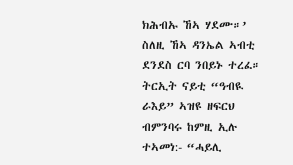ክሕብኡ ኸኣ ሃደሙ።’ ስለዚ ኸኣ ዳንኤል ኣብቲ ደንደስ ርባ ንበይኑ ተረፈ። ትርኢት ናይቲ “ዓብዪ ራእይ” ኣዝዩ ዘፍርህ ብምንባሩ ከምዚ ኢሉ ተኣመነ:- “ሓይሊ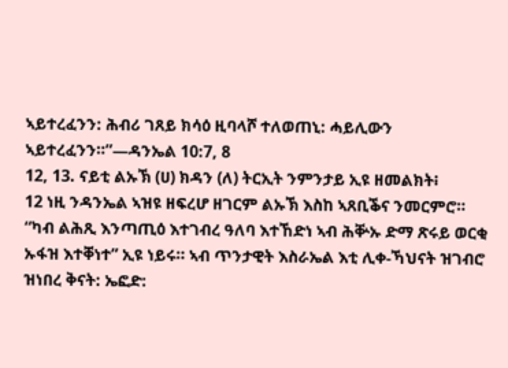ኣይተረፈንን: ሕብሪ ገጸይ ክሳዕ ዚባላሾ ተለወጠኒ: ሓይሊውን ኣይተረፈንን።”—ዳንኤል 10:7, 8
12, 13. ናይቲ ልኡኽ (ሀ) ክዳን (ለ) ትርኢት ንምንታይ ኢዩ ዘመልክት፧
12 ነዚ ንዳንኤል ኣዝዩ ዘፍረሆ ዘገርም ልኡኽ እስከ ኣጸቢቕና ንመርምሮ። “ካብ ልሕጺ እንጣጢዕ እተገብረ ዓለባ እተኸድነ ኣብ ሕቝኡ ድማ ጽሩይ ወርቂ ኡፋዝ እተቐነተ” ኢዩ ነይሩ። ኣብ ጥንታዊት እስራኤል እቲ ሊቀ-ኻህናት ዝገብሮ ዝነበረ ቅናት: ኤፎድ: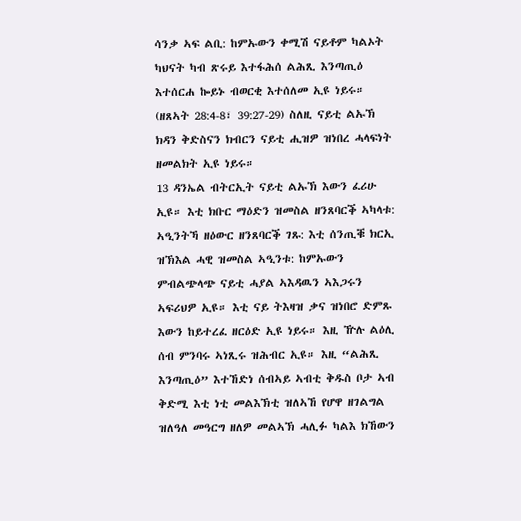ሳንቃ ኣፍ ልቢ: ከምኡውን ቀሚሽ ናይቶም ካልኦት ካህናት ካብ ጽሩይ እተፋሕሰ ልሕጺ እንጣጢዕ እተሰርሐ ኰይኑ ብወርቂ እተሰለመ ኢዩ ነይሩ። (ዘጸኣት 28:4-8፣ 39:27-29) ስለዚ ናይቲ ልኡኽ ክዳን ቅድስናን ክብርን ናይቲ ሒዝዎ ዝነበረ ሓላፍነት ዘመልክት ኢዩ ነይሩ።
13 ዳንኤል ብትርኢት ናይቲ ልኡኽ እውን ፈሪሁ ኢዩ። እቲ ክቡር ማዕድን ዝመስል ዘንጸባርቕ ኣካላቱ: ኣዒንትኻ ዘዕውር ዘንጸባርቕ ገጹ: እቲ ሰንጢቑ ክርኢ ዝኽእል ሓዊ ዝመስል ኣዒንቱ: ከምኡውን ምብልጭላጭ ናይቲ ሓያል ኣእዳዉን ኣእጋሩን ኣፍሪህዎ ኢዩ። እቲ ናይ ትእዛዝ ቃና ዝነበሮ ድምጹ እውን ከይተረፈ ዘርዕድ ኢዩ ነይሩ። እዚ ዅሉ ልዕሊ ሰብ ምንባሩ ኣነጺሩ ዝሕብር ኢዩ። እዚ “ልሕጺ እንጣጢዕ” እተኸድነ ሰብኣይ ኣብቲ ቅዱስ ቦታ ኣብ ቅድሚ እቲ ነቲ መልእኽቲ ዝለኣኸ የሆዋ ዘገልግል ዝለዓለ መዓርግ ዘለዎ መልኣኽ ሓሊፉ ካልእ ክኸውን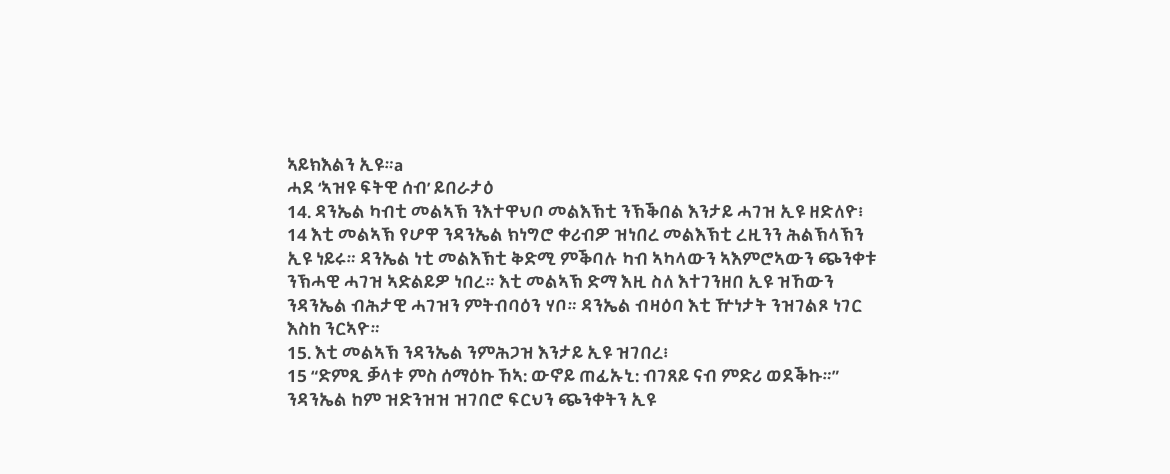ኣይክእልን ኢዩ።a
ሓደ ‘ኣዝዩ ፍትዊ ሰብ’ ይበራታዕ
14. ዳንኤል ካብቲ መልኣኽ ንእተዋህቦ መልእኽቲ ንኽቕበል እንታይ ሓገዝ ኢዩ ዘድለዮ፧
14 እቲ መልኣኽ የሆዋ ንዳንኤል ክነግሮ ቀሪብዎ ዝነበረ መልእኽቲ ረዚንን ሕልኽላኽን ኢዩ ነይሩ። ዳንኤል ነቲ መልእኽቲ ቅድሚ ምቕባሉ ካብ ኣካላውን ኣእምሮኣውን ጭንቀቱ ንኽሓዊ ሓገዝ ኣድልይዎ ነበረ። እቲ መልኣኽ ድማ እዚ ስለ እተገንዘበ ኢዩ ዝኸውን ንዳንኤል ብሕታዊ ሓገዝን ምትብባዕን ሃቦ። ዳንኤል ብዛዕባ እቲ ዅነታት ንዝገልጾ ነገር እስከ ንርኣዮ።
15. እቲ መልኣኽ ንዳንኤል ንምሕጋዝ እንታይ ኢዩ ዝገበረ፧
15 “ድምጺ ቓላቱ ምስ ሰማዕኩ ኸኣ: ውኖይ ጠፊኡኒ: ብገጸይ ናብ ምድሪ ወደቕኩ።” ንዳንኤል ከም ዝድንዝዝ ዝገበሮ ፍርህን ጭንቀትን ኢዩ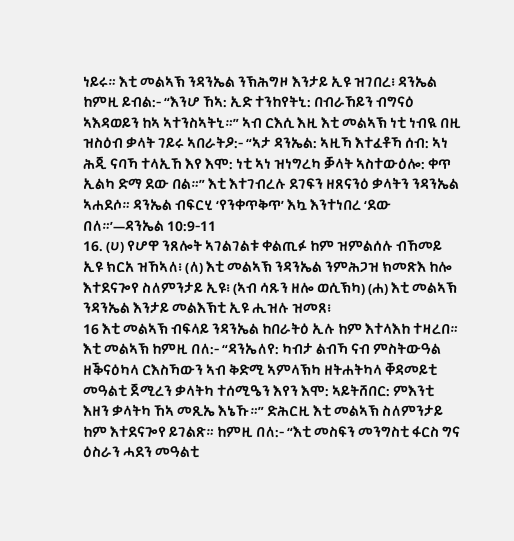ነይሩ። እቲ መልኣኽ ንዳንኤል ንኽሕግዞ እንታይ ኢዩ ዝገበረ፧ ዳንኤል ከምዚ ይብል:- “እንሆ ኸኣ: ኢድ ተንከየትኒ: በብራኸይን ብግናዕ ኣእዳወይን ከኣ ኣተንስኣትኒ።” ኣብ ርእሲ እዚ እቲ መልኣኽ ነቲ ነብዪ በዚ ዝስዕብ ቃላት ገይሩ ኣበራትዖ:- “ኣታ ዳንኤል: ኣዚኻ እተፈቶኻ ሰብ: ኣነ ሕጂ ናባኻ ተላኢኸ እየ እሞ: ነቲ ኣነ ዝነግረካ ቓላት ኣስተውዕሎ: ቀጥ ኢልካ ድማ ደው በል።” እቲ እተገብረሉ ደገፍን ዘጸናንዕ ቃላትን ንዳንኤል ኣሐደሶ። ዳንኤል ብፍርሂ ‘የንቀጥቅጥ’ እኳ እንተነበረ ‘ደው በለ።’—ዳንኤል 10:9-11
16. (ሀ) የሆዋ ንጸሎት ኣገልገልቱ ቀልጢፉ ከም ዝምልሰሉ ብኸመይ ኢዩ ክርአ ዝኸኣለ፧ (ለ) እቲ መልኣኽ ንዳንኤል ንምሕጋዝ ክመጽእ ከሎ እተደናጐየ ስለምንታይ ኢዩ፧ (ኣብ ሳጹን ዘሎ ወሲኽካ) (ሐ) እቲ መልኣኽ ንዳንኤል እንታይ መልእኽቲ ኢዩ ሒዝሉ ዝመጸ፧
16 እቲ መልኣኽ ብፍላይ ንዳንኤል ከበራትዕ ኢሉ ከም እተላእከ ተዛረበ። እቲ መልኣኽ ከምዚ በለ:- “ዳንኤለየ: ካብታ ልብኻ ናብ ምስትውዓል ዘቕናዕካላ ርእስኻውን ኣብ ቅድሚ ኣምላኽካ ዘትሐትካላ ቐዳመይቲ መዓልቲ ጀሚረን ቃላትካ ተሰሚዔን እየን እሞ: ኣይትሸበር: ምእንቲ እዘን ቃላትካ ኸኣ መጺኤ እኔኹ።” ድሕርዚ እቲ መልኣኽ ስለምንታይ ከም እተደናጐየ ይገልጽ። ከምዚ በለ:- “እቲ መስፍን መንግስቲ ፋርስ ግና ዕስራን ሓደን መዓልቲ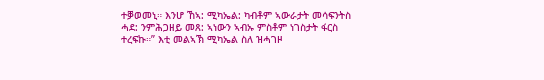ተቓወመኒ። እንሆ ኸኣ: ሚካኤል: ካብቶም ኣውራታት መሳፍንትስ ሓደ: ንምሕጋዘይ መጸ: ኣነውን ኣብኡ ምስቶም ነገስታት ፋርስ ተረፍኩ።” እቲ መልኣኽ ሚካኤል ስለ ዝሓገዞ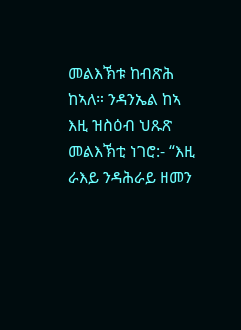መልእኽቱ ከብጽሕ ከኣለ። ንዳንኤል ከኣ እዚ ዝስዕብ ህጹጽ መልእኽቲ ነገሮ:- “እዚ ራእይ ንዳሕራይ ዘመን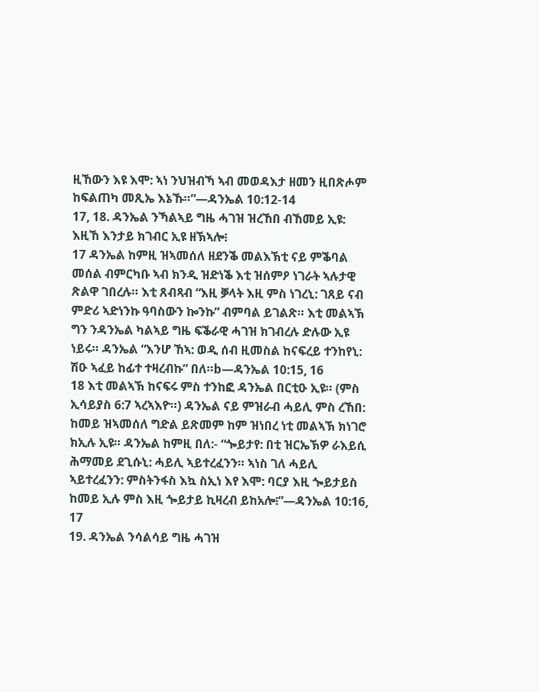ዚኸውን እዩ እሞ: ኣነ ንህዝብኻ ኣብ መወዳእታ ዘመን ዚበጽሖም ከፍልጠካ መጺኤ እኔኹ።”—ዳንኤል 10:12-14
17, 18. ዳንኤል ንኻልኣይ ግዜ ሓገዝ ዝረኸበ ብኸመይ ኢዩ: እዚኸ እንታይ ክገብር ኢዩ ዘኽኣሎ፧
17 ዳንኤል ከምዚ ዝኣመሰለ ዘደንቕ መልእኽቲ ናይ ምቕባል መሰል ብምርካቡ ኣብ ክንዲ ዝድነቕ እቲ ዝሰምዖ ነገራት ኣሉታዊ ጽልዋ ገበረሉ። እቲ ጸብጻብ “እዚ ቓላት እዚ ምስ ነገረኒ: ገጸይ ናብ ምድሪ ኣድነንኩ ዓባስውን ኰንኩ” ብምባል ይገልጽ። እቲ መልኣኽ ግን ንዳንኤል ካልኣይ ግዜ ፍቕራዊ ሓገዝ ክገብረሉ ድሉው ኢዩ ነይሩ። ዳንኤል “እንሆ ኸኣ: ወዲ ሰብ ዚመስል ከናፍረይ ተንከየኒ: ሽዑ ኣፈይ ከፊተ ተዛረብኩ” በለ።b—ዳንኤል 10:15, 16
18 እቲ መልኣኽ ከናፍሩ ምስ ተንከፎ ዳንኤል በርቲዑ ኢዩ። (ምስ ኢሳይያስ 6:7 ኣረኣእዮ።) ዳንኤል ናይ ምዝራብ ሓይሊ ምስ ረኸበ: ከመይ ዝኣመሰለ ግድል ይጽመም ከም ዝነበረ ነቲ መልኣኽ ክነገሮ ክኢሉ ኢዩ። ዳንኤል ከምዚ በለ:- “ጐይታየ: በቲ ዝርኤኽዎ ራእይሲ ሕማመይ ደጊሱኒ: ሓይሊ ኣይተረፈንን። ኣነስ ገለ ሓይሊ ኣይተረፈንን: ምስትንፋስ እኳ ስኢነ እየ እሞ: ባርያ እዚ ጐይታይስ ከመይ ኢሉ ምስ እዚ ጐይታይ ኪዛረብ ይከአሎ፧”—ዳንኤል 10:16, 17
19. ዳንኤል ንሳልሳይ ግዜ ሓገዝ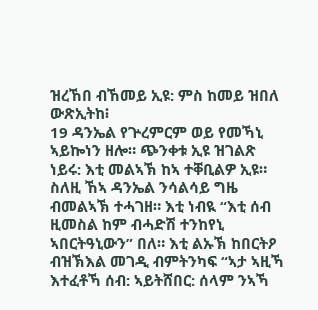ዝረኸበ ብኸመይ ኢዩ: ምስ ከመይ ዝበለ ውጽኢትከ፧
19 ዳንኤል የጕረምርም ወይ የመኻኒ ኣይኰነን ዘሎ። ጭንቀቱ ኢዩ ዝገልጽ ነይሩ: እቲ መልኣኽ ከኣ ተቐቢልዎ ኢዩ። ስለዚ ኸኣ ዳንኤል ንሳልሳይ ግዜ ብመልኣኽ ተሓገዘ። እቲ ነብዪ “እቲ ሰብ ዚመስል ከም ብሓድሽ ተንከየኒ ኣበርትዓኒውን” በለ። እቲ ልኡኽ ከበርትዖ ብዝኽእል መገዲ ብምትንካፍ “ኣታ ኣዚኻ እተፈቶኻ ሰብ: ኣይትሸበር: ሰላም ንኣኻ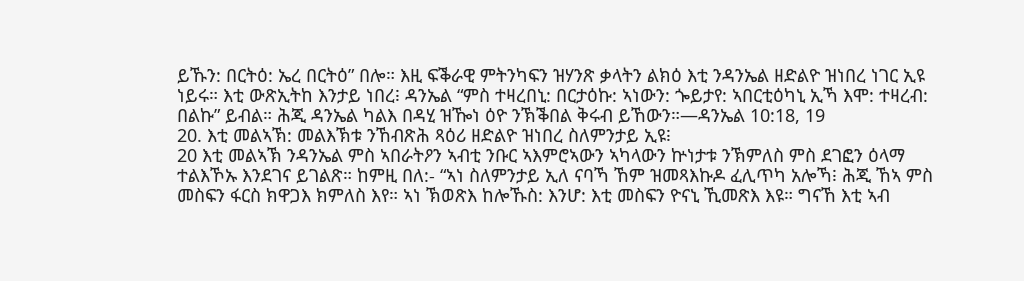ይኹን: በርትዕ: ኤረ በርትዕ” በሎ። እዚ ፍቕራዊ ምትንካፍን ዝሃንጽ ቃላትን ልክዕ እቲ ንዳንኤል ዘድልዮ ዝነበረ ነገር ኢዩ ነይሩ። እቲ ውጽኢትከ እንታይ ነበረ፧ ዳንኤል “ምስ ተዛረበኒ: በርታዕኩ: ኣነውን: ጐይታየ: ኣበርቲዕካኒ ኢኻ እሞ: ተዛረብ: በልኩ” ይብል። ሕጂ ዳንኤል ካልእ በዳሂ ዝዀነ ዕዮ ንኽቕበል ቅሩብ ይኸውን።—ዳንኤል 10:18, 19
20. እቲ መልኣኽ: መልእኽቱ ንኸብጽሕ ጻዕሪ ዘድልዮ ዝነበረ ስለምንታይ ኢዩ፧
20 እቲ መልኣኽ ንዳንኤል ምስ ኣበራትዖን ኣብቲ ንቡር ኣእምሮኣውን ኣካላውን ኵነታቱ ንኽምለስ ምስ ደገፎን ዕላማ ተልእኾኡ እንደገና ይገልጽ። ከምዚ በለ:- “ኣነ ስለምንታይ ኢለ ናባኻ ኸም ዝመጻእኩዶ ፈሊጥካ አሎኻ፧ ሕጂ ኸኣ ምስ መስፍን ፋርስ ክዋጋእ ክምለስ እየ። ኣነ ኽወጽእ ከሎኹስ: እንሆ: እቲ መስፍን ዮናኒ ኺመጽእ እዩ። ግናኸ እቲ ኣብ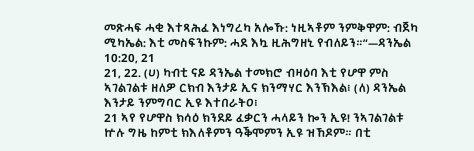መጽሓፍ ሓቂ እተጻሕፈ እነግረካ አሎኹ: ነዚኣቶም ንምቅዋም: ብጀካ ሚካኤል: እቲ መስፍንኩም: ሓደ እኳ ዚሕግዘኒ የብለይን።”—ዳንኤል 10:20, 21
21, 22. (ሀ) ካብቲ ናይ ዳንኤል ተመክሮ ብዛዕባ እቲ የሆዋ ምስ ኣገልገልቱ ዘለዎ ርክብ እንታይ ኢና ክንማሃር እንኽእል፧ (ለ) ዳንኤል እንታይ ንምግባር ኢዩ እተበራትዐ፧
21 ኣየ የሆዋስ ክሳዕ ክንደይ ፈቃርን ሓላይን ኰን ኢዩ! ንኣገልገልቱ ኵሉ ግዜ ከምቲ ክእለቶምን ዓቕሞምን ኢዩ ዝኸዶም። በቲ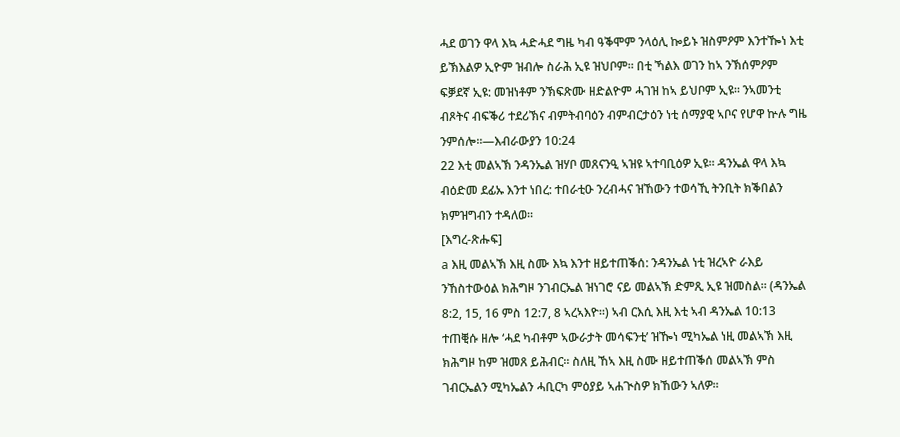ሓደ ወገን ዋላ እኳ ሓድሓደ ግዜ ካብ ዓቕሞም ንላዕሊ ኰይኑ ዝስምዖም እንተዀነ እቲ ይኽእልዎ ኢዮም ዝብሎ ስራሕ ኢዩ ዝህቦም። በቲ ኻልእ ወገን ከኣ ንኽሰምዖም ፍቓደኛ ኢዩ: መዝነቶም ንኽፍጽሙ ዘድልዮም ሓገዝ ከኣ ይህቦም ኢዩ። ንኣመንቲ ብጾትና ብፍቕሪ ተደሪኽና ብምትብባዕን ብምብርታዕን ነቲ ሰማያዊ ኣቦና የሆዋ ኵሉ ግዜ ንምሰሎ።—እብራውያን 10:24
22 እቲ መልኣኽ ንዳንኤል ዝሃቦ መጸናንዒ ኣዝዩ ኣተባቢዕዎ ኢዩ። ዳንኤል ዋላ እኳ ብዕድመ ደፊኡ እንተ ነበረ: ተበራቲዑ ንረብሓና ዝኸውን ተወሳኺ ትንቢት ክቕበልን ክምዝግብን ተዳለወ።
[እግረ-ጽሑፍ]
a እዚ መልኣኽ እዚ ስሙ እኳ እንተ ዘይተጠቕሰ: ንዳንኤል ነቲ ዝረኣዮ ራእይ ንኸስተውዕል ክሕግዞ ንገብርኤል ዝነገሮ ናይ መልኣኽ ድምጺ ኢዩ ዝመስል። (ዳንኤል 8:2, 15, 16 ምስ 12:7, 8 ኣረኣእዮ።) ኣብ ርእሲ እዚ እቲ ኣብ ዳንኤል 10:13 ተጠቒሱ ዘሎ ‘ሓደ ካብቶም ኣውራታት መሳፍንቲ’ ዝዀነ ሚካኤል ነዚ መልኣኽ እዚ ክሕግዞ ከም ዝመጸ ይሕብር። ስለዚ ኸኣ እዚ ስሙ ዘይተጠቕሰ መልኣኽ ምስ ገብርኤልን ሚካኤልን ሓቢርካ ምዕያይ ኣሐጒስዎ ክኸውን ኣለዎ።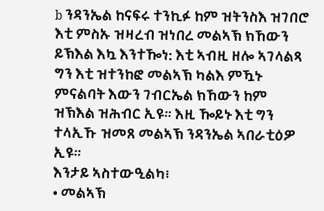b ንዳንኤል ከናፍሩ ተንኪፉ ከም ዝትንስእ ዝገበሮ እቲ ምስኡ ዝዛረብ ዝነበረ መልኣኽ ክኸውን ይኽእል እኳ እንተዀነ: እቲ ኣብዚ ዘሎ ኣገላልጻ ግን እቲ ዝተንከፎ መልኣኽ ካልእ ምዃኑ ምናልባት እውን ገብርኤል ክኸውን ከም ዝኽእል ዝሕብር ኢዩ። እዚ ዀይኑ እቲ ግን ተላኢኹ ዝመጸ መልኣኽ ንዳንኤል ኣበራቲዕዎ ኢዩ።
እንታይ ኣስተውዒልካ፧
• መልኣኽ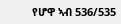የሆዋ ኣብ 536/535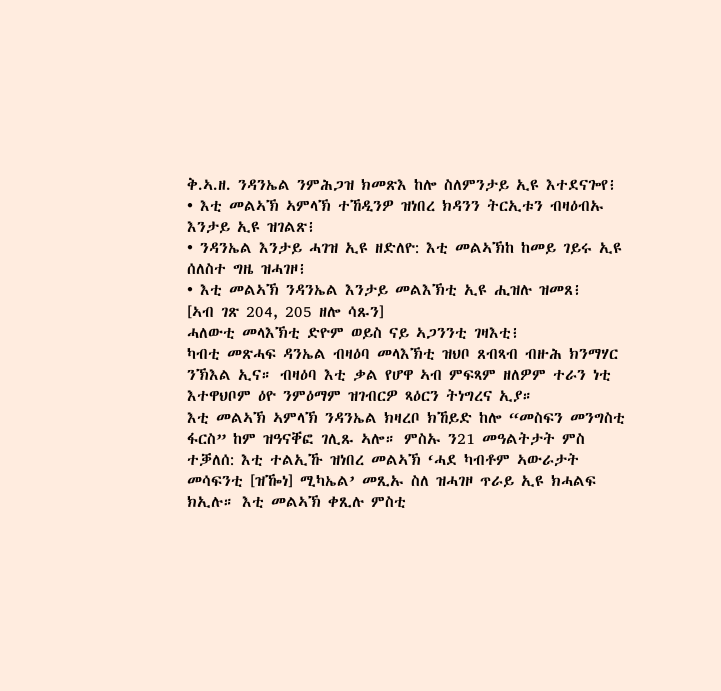ቅ.ኣ.ዘ. ንዳንኤል ንምሕጋዝ ክመጽእ ከሎ ስለምንታይ ኢዩ እተደናጐየ፧
• እቲ መልኣኽ ኣምላኽ ተኸዲንዎ ዝነበረ ክዳንን ትርኢቱን ብዛዕብኡ እንታይ ኢዩ ዝገልጽ፧
• ንዳንኤል እንታይ ሓገዝ ኢዩ ዘድለዮ: እቲ መልኣኽከ ከመይ ገይሩ ኢዩ ሰለስተ ግዜ ዝሓገዞ፧
• እቲ መልኣኽ ንዳንኤል እንታይ መልእኽቲ ኢዩ ሒዝሉ ዝመጸ፧
[ኣብ ገጽ 204, 205 ዘሎ ሳጹን]
ሓለውቲ መላእኽቲ ድዮም ወይስ ናይ ኣጋንንቲ ገዛእቲ፧
ካብቲ መጽሓፍ ዳንኤል ብዛዕባ መላእኽቲ ዝህቦ ጸብጻብ ብዙሕ ክንማሃር ንኽእል ኢና። ብዛዕባ እቲ ቃል የሆዋ ኣብ ምፍጻም ዘለዎም ተራን ነቲ እተዋህቦም ዕዮ ንምዕማም ዝገብርዎ ጻዕርን ትነግረና ኢያ።
እቲ መልኣኽ ኣምላኽ ንዳንኤል ክዛረቦ ክኸይድ ከሎ “መስፍን መንግስቲ ፋርስ” ከም ዝዓናቐፎ ገሊጹ ኣሎ። ምስኡ ን21 መዓልትታት ምስ ተቓለሰ: እቲ ተልኢኹ ዝነበረ መልኣኽ ‘ሓደ ካብቶም ኣውራታት መሳፍንቲ [ዝዀነ] ሚካኤል’ መጺኡ ስለ ዝሓገዞ ጥራይ ኢዩ ክሓልፍ ክኢሉ። እቲ መልኣኽ ቀጺሉ ምስቲ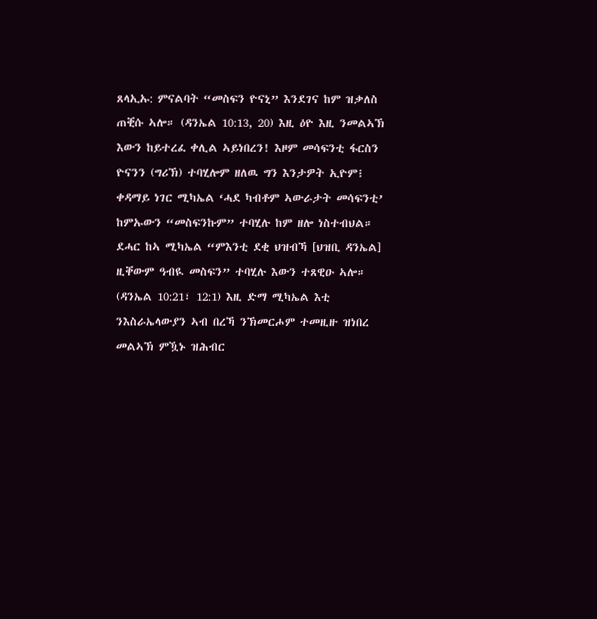ጸላኢኡ: ምናልባት “መስፍን ዮናኒ” እንደገና ከም ዝቃለስ ጠቒሱ ኣሎ። (ዳንኤል 10:13, 20) እዚ ዕዮ እዚ ንመልኣኽ እውን ከይተረፈ ቀሊል ኣይነበረን! እዞም መሳፍንቲ ፋርስን ዮናንን (ግሪኽ) ተባሂሎም ዘለዉ ግን እንታዎት ኢዮም፧
ቀዳማይ ነገር ሚካኤል ‘ሓደ ካብቶም ኣውራታት መሳፍንቲ’ ከምኡውን “መስፍንኩም” ተባሂሉ ከም ዘሎ ነስተብህል። ደሓር ከኣ ሚካኤል “ምእንቲ ደቂ ህዝብኻ [ህዝቢ ዳንኤል] ዚቐውም ዓብዪ መስፍን” ተባሂሉ እውን ተጸዊዑ ኣሎ። (ዳንኤል 10:21፣ 12:1) እዚ ድማ ሚካኤል እቲ ንእስራኤላውያን ኣብ በረኻ ንኽመርሖም ተመዚዙ ዝነበረ መልኣኽ ምዃኑ ዝሕብር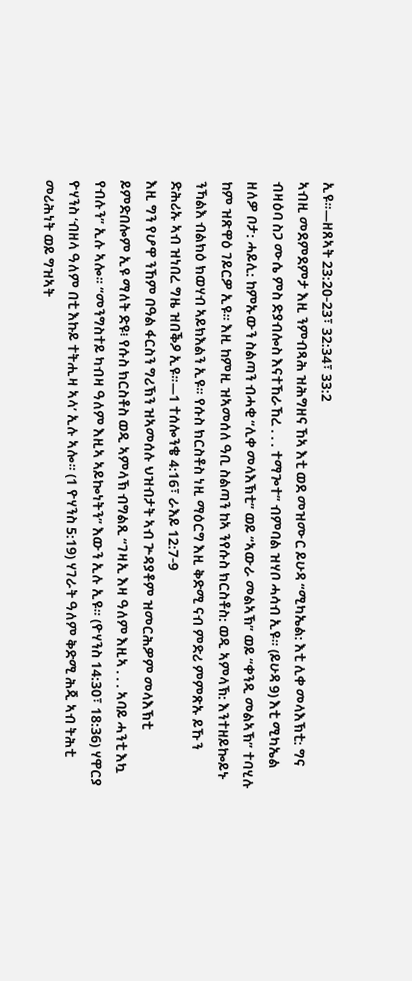ኢዩ።—ዘጸኣት 23:20-23፣ 32:34፣ 33:2
ኣብዚ መደምደምታ እዚ ንምብጻሕ ዝሕግዘና ኸኣ እቲ ወደ መዝሙር ይሁዳ “ሚካኤል: እቲ ሊቀ መላእኽቲ: ግና ብዛዕባ ስጋ ሙሴ ምስ ድያብሎስ እናተኸራኸረ . . . ተማጐተ” ብምባል ዝሃቦ ሓሳብ ኢዩ። (ይሁዳ 9) እቲ ሚካኤል ዘለዎ ቦታ: ሓይሊ: ከምኡውን ስልጣን ብሓቂ “ሊቀ መላእኽቲ” ወይ “ኣውራ መልኣኽ” ወይ “ቀንዲ መልኣኽ” ተባሂሉ ከም ዝጽዋዕ ገይርዎ ኢዩ። እዚ ከምዚ ዝኣመሰለ ዓቢ ስልጣን ከኣ ንየሱስ ክርስቶስ: ወዲ ኣምላኽ: እንተዘይኰይኑ ንኻልእ ብልክዕ ክወሃብ ኣይክእልን ኢዩ። የሱስ ክርስቶስ ነዚ ማዕርግ እዚ ቅድሚ ናብ ምድሪ ምምጽኡ ይኹን ድሕሪኡ ኣብ ዝነበረ ግዜ ዝበቕዖ ኢዩ።—1 ተሰሎንቄ 4:16፣ ራእይ 12:7-9
እዚ ግን የሆዋ ንኸም በዓል ፋርስን ግሪኽን ዝኣመሰሉ ህዝብታት ኣብ ጕዳያቶም ዝመርሕዎም መላእኽቲ ይምድበሎም ኢዩ ማለት ድዩ፧ የሱስ ክርስቶስ ወዲ ኣምላኽ ብግልጺ “ገዛኢ እዛ ዓለም እዚኣ . . . ኣባይ ሓንቲ እኳ የብሉን” ኢሉ ኣሎ። “መንግስተይ ካብዛ ዓለም እዚኣ ኣይኰነትን” እውን ኢሉ ኢዩ። (ዮሃንስ 14:30፣ 18:36) ሃዋርያ ዮሃንስ ‘ብዘላ ዓለም በቲ እኩይ ተትሒዛ ኣላ’ ኢሉ ኣሎ። (1 ዮሃንስ 5:19) ሃገራት ዓለም ቅድሚ ሕጂ ኣብ ትሕቲ መሪሕነት ወይ ግዝኣት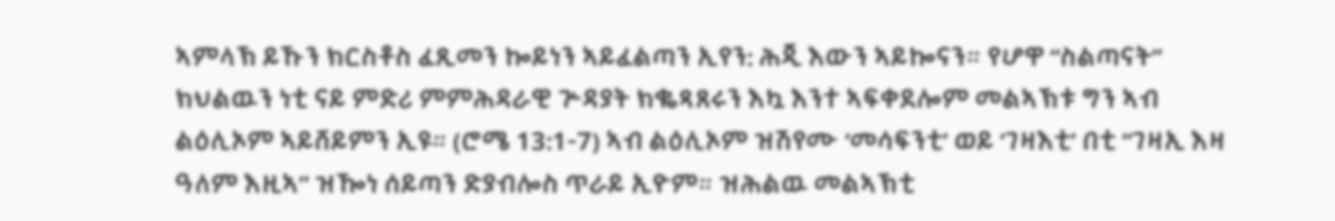ኣምላኽ ይኹን ክርስቶስ ፈጺመን ኰይነን ኣይፈልጣን ኢየን: ሕጂ እውን ኣይኰናን። የሆዋ “ስልጣናት” ክህልዉን ነቲ ናይ ምድሪ ምምሕዳራዊ ጕዳያት ክቈጻጸሩን እኳ እንተ ኣፍቀደሎም መልኣኽቱ ግን ኣብ ልዕሊኦም ኣይሸይምን ኢዩ። (ሮሜ 13:1-7) ኣብ ልዕሊኦም ዝሽየሙ ‘መሳፍንቲ’ ወይ ‘ገዛእቲ’ በቲ “ገዛኢ እዛ ዓለም እዚኣ” ዝዀነ ሰይጣን ድያብሎስ ጥራይ ኢዮም። ዝሕልዉ መልኣኽቲ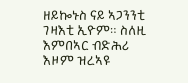ዘይኰኑስ ናይ ኣጋንንቲ ገዛእቲ ኢዮም። ስለዚ እምበኣር ብድሕሪ እዞም ዝረኣዩ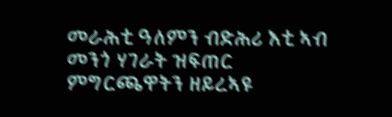መራሕቲ ዓለምን ብድሕሪ እቲ ኣብ መንጎ ሃገራት ዝፍጠር ምግርጫዋትን ዘይረኣዩ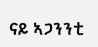ናይ ኣጋንንቲ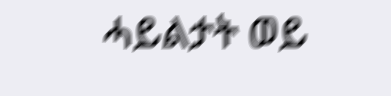ሓይልታት ወይ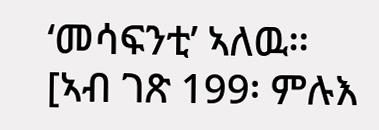‘መሳፍንቲ’ ኣለዉ።
[ኣብ ገጽ 199፡ ምሉእ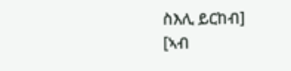ስእሊ ይርከብ]
[ኣብ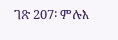ገጽ 207፡ ምሉእ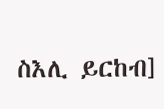ስእሊ ይርከብ]